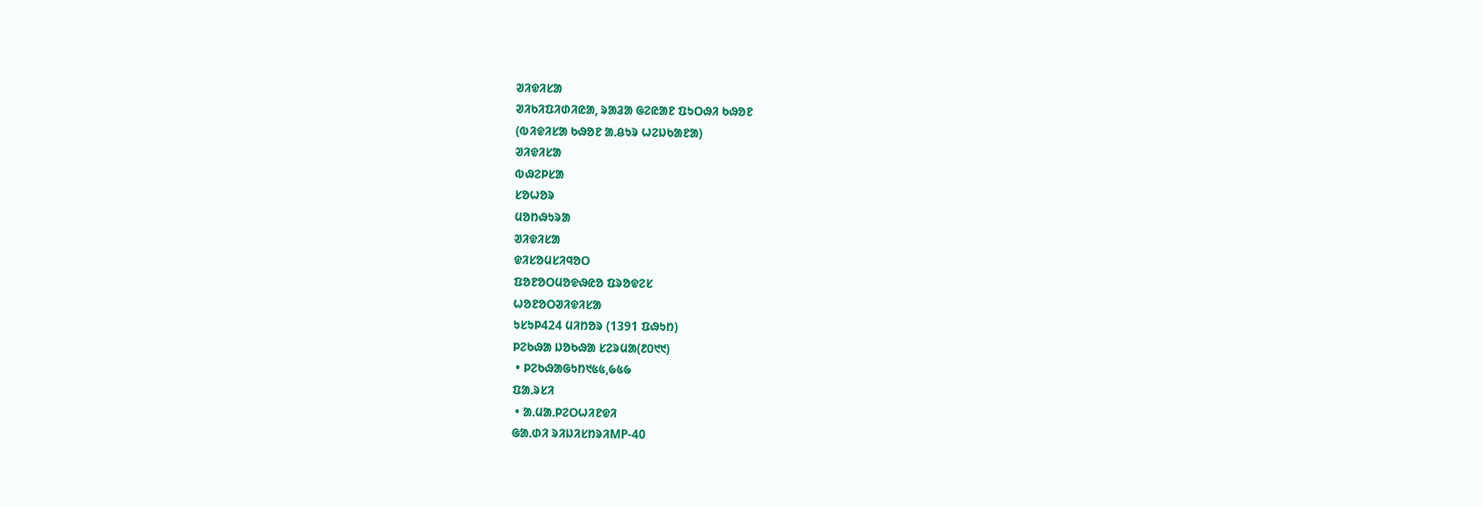ᱣᱤᱫᱤᱥᱟ
ᱣᱤᱠᱤᱯᱤᱰᱤᱭᱟ, ᱨᱟᱲᱟ ᱜᱮᱭᱟᱱ ᱯᱩᱛᱷᱤ ᱠᱷᱚᱱ
(ᱵᱤᱫᱤᱥᱟ ᱠᱷᱚᱱ ᱟᱹᱪᱩᱨ ᱦᱮᱡᱠᱟᱱᱟ)
ᱣᱤᱫᱤᱥᱟ
ᱵᱷᱮᱞᱥᱟ
ᱥᱚᱦᱚᱨ
ᱢᱚᱴᱷᱩᱨᱟ
ᱣᱤᱫᱤᱥᱟ
ᱫᱤᱥᱚᱢᱥᱤᱧᱚᱛ
ᱯᱚᱱᱚᱛᱢᱚᱫᱷᱭᱚ ᱯᱨᱚᱫᱮᱥ
ᱦᱚᱱᱚᱛᱣᱤᱫᱤᱥᱟ
ᱩᱥᱩᱞ424 ᱢᱤᱴᱚᱨ (1391 ᱯᱷᱩᱴ)
ᱞᱮᱠᱷᱟ ᱡᱚᱠᱷᱟ ᱥᱮᱨᱢᱟ(᱒᱐᱑᱑)
 • ᱞᱮᱠᱷᱟᱜᱩᱴ᱑᱕᱕,᱙᱕᱙
ᱯᱟᱹᱨᱥᱤ
 • ᱟᱹᱢᱟᱹᱞᱮᱛᱦᱤᱱᱫᱤ
ᱜᱟᱹᱰᱤ ᱨᱤᱡᱤᱥᱴᱨᱤMP-40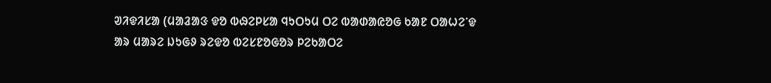ᱣᱤᱫᱤᱥᱟ (ᱢᱟᱲᱟᱝ ᱫᱚ ᱵᱷᱮᱞᱥᱟ ᱧᱩᱛᱩᱢ ᱛᱮ ᱵᱟᱰᱟᱭᱚᱜ ᱠᱟᱱ ᱛᱟᱦᱮᱸᱫ ᱟᱨ ᱢᱟᱨᱮ ᱡᱩᱜᱽ ᱨᱮᱫᱚ ᱵᱮᱥᱱᱚᱜᱚᱨ ᱞᱮᱠᱟᱛᱮ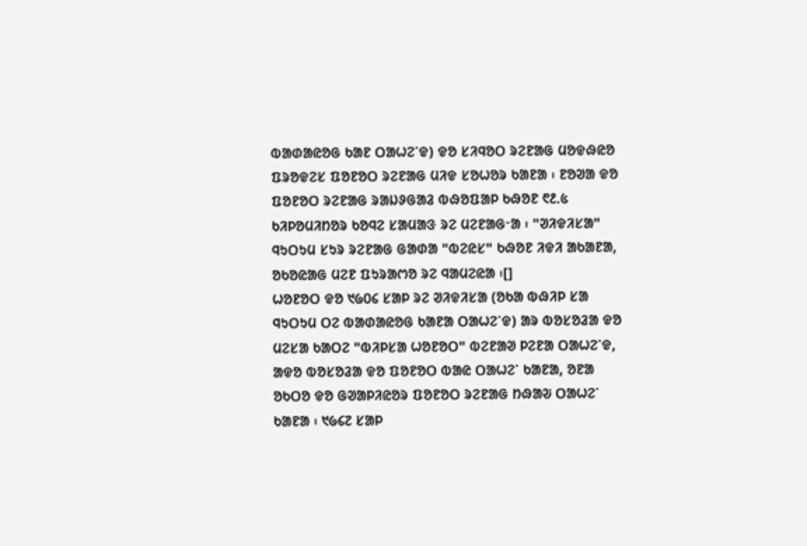ᱵᱟᱰᱟᱭᱚᱜ ᱠᱟᱱ ᱛᱟᱦᱮᱸᱫ) ᱫᱚ ᱥᱤᱧᱚᱛ ᱨᱮᱱᱟᱜ ᱢᱚᱫᱷᱭᱚ ᱯᱨᱚᱫᱮᱥ ᱯᱚᱱᱚᱛ ᱨᱮᱱᱟᱜ ᱢᱤᱫ ᱥᱚᱦᱚᱨ ᱠᱟᱱᱟ ᱾ ᱱᱚᱣᱟ ᱫᱚ ᱯᱚᱱᱚᱛ ᱨᱮᱱᱟᱜ ᱨᱟᱡᱽᱜᱟᱲ ᱵᱷᱚᱯᱟᱞ ᱠᱷᱚᱱ ᱖᱒.᱕ ᱠᱤᱞᱚᱢᱤᱴᱚᱨ ᱠᱚᱧᱮ ᱥᱟᱢᱟᱝ ᱨᱮ ᱢᱮᱱᱟᱜᱼᱟ ᱾ "ᱣᱤᱫᱤᱥᱟ" ᱧᱩᱛᱩᱢ ᱥᱩᱨ ᱨᱮᱱᱟᱜ ᱜᱟᱰᱟ "ᱵᱮᱭᱥ" ᱠᱷᱚᱱ ᱤᱫᱤ ᱟᱠᱟᱱᱟ, ᱚᱠᱚᱭᱟᱜ ᱢᱮᱱ ᱯᱩᱨᱟᱬᱚ ᱨᱮ ᱧᱟᱢᱮᱭᱟ ᱾[]
ᱦᱚᱱᱚᱛ ᱫᱚ ᱑᱙᱐᱔ ᱥᱟᱞ ᱨᱮ ᱣᱤᱫᱤᱥᱟ (ᱚᱠᱟ ᱵᱷᱤᱞ ᱥᱟ ᱧᱩᱛᱩᱢ ᱛᱮ ᱵᱟᱰᱟᱭᱚᱜ ᱠᱟᱱᱟ ᱛᱟᱦᱮᱸᱫ) ᱟᱨ ᱵᱚᱥᱚᱲᱟ ᱫᱚ ᱢᱮᱥᱟ ᱠᱟᱛᱮ "ᱵᱤᱞᱥᱟ ᱦᱚᱱᱚᱛ" ᱵᱮᱱᱟᱣ ᱞᱮᱱᱟ ᱛᱟᱦᱮᱸᱫ, ᱟᱫᱚ ᱵᱚᱥᱚᱲᱟ ᱫᱚ ᱯᱚᱱᱚᱛ ᱵᱟᱭ ᱛᱟᱦᱮᱸ ᱠᱟᱱᱟ, ᱚᱱᱟ ᱚᱠᱛᱚ ᱫᱚ ᱜᱣᱟᱞᱤᱭᱚᱨ ᱯᱚᱱᱚᱛ ᱨᱮᱱᱟᱜ ᱴᱷᱟᱶ ᱛᱟᱦᱮᱸ ᱠᱟᱱᱟ ᱾ ᱑᱙᱔᱗ ᱥᱟᱞ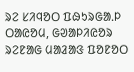ᱨᱮ ᱥᱤᱧᱚᱛ ᱯᱷᱩᱨᱜᱟᱹᱞ ᱛᱟᱭᱚᱢ, ᱜᱣᱟᱞᱤᱭᱚᱨ ᱨᱮᱱᱟᱜ ᱢᱟᱲᱟᱝ ᱯᱚᱱᱚᱛ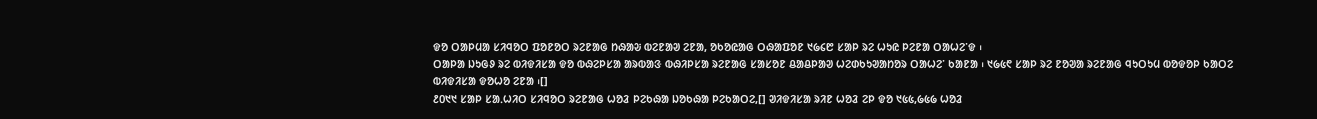ᱫᱚ ᱛᱟᱞᱢᱟ ᱥᱤᱧᱚᱛ ᱯᱚᱱᱚᱛ ᱨᱮᱱᱟᱜ ᱴᱷᱟᱶ ᱵᱮᱱᱟᱣ ᱮᱱᱟ, ᱚᱠᱚᱭᱟᱜ ᱛᱷᱟᱯᱚᱱ ᱑᱙᱔᱘ ᱥᱟᱞ ᱨᱮ ᱦᱩᱭ ᱞᱮᱱᱟ ᱛᱟᱦᱮᱸᱫ ᱾
ᱛᱟᱞᱟ ᱡᱩᱜᱽ ᱨᱮ ᱵᱤᱫᱤᱥᱟ ᱫᱚ ᱵᱷᱮᱞᱥᱟ ᱟᱨᱵᱟᱝ ᱵᱷᱤᱞᱥᱟ ᱨᱮᱱᱟᱜ ᱥᱟᱥᱚᱱ ᱪᱟᱪᱞᱟᱣ ᱦᱮᱰᱠᱩᱣᱟᱴᱚᱨ ᱛᱟᱦᱮᱸ ᱠᱟᱱᱟ ᱾ ᱑᱙᱕᱖ ᱥᱟᱞ ᱨᱮ ᱱᱚᱣᱟ ᱨᱮᱱᱟᱜ ᱧᱩᱛᱩᱢ ᱵᱚᱫᱚᱞ ᱠᱟᱛᱮ ᱵᱤᱫᱤᱥᱟ ᱫᱚᱦᱚ ᱮᱱᱟ ᱾[]
᱒᱐᱑᱑ ᱥᱟᱞ ᱥᱟᱹᱦᱤᱛ ᱥᱤᱧᱚᱛ ᱨᱮᱱᱟᱜ ᱦᱚᱲ ᱞᱮᱠᱷᱟ ᱡᱚᱠᱷᱟ ᱞᱮᱠᱟᱛᱮ,[] ᱣᱤᱫᱤᱥᱟ ᱨᱤᱱ ᱦᱚᱲ ᱮᱞ ᱫᱚ ᱑᱕᱕,᱙᱕᱙ ᱦᱚᱲ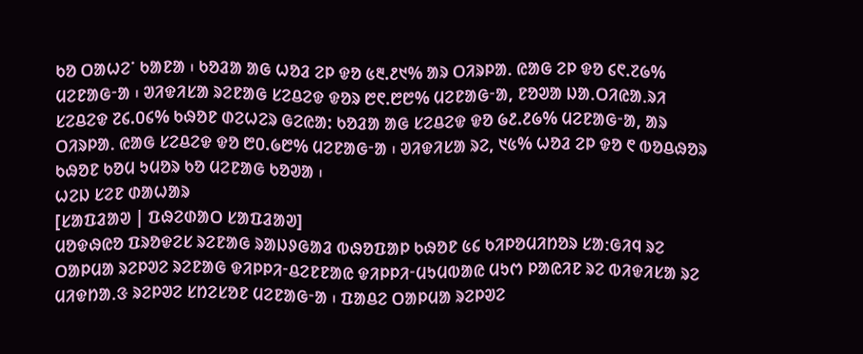ᱠᱚ ᱛᱟᱦᱮᱸ ᱠᱟᱱᱟ ᱾ ᱠᱚᱲᱟ ᱟᱜ ᱦᱚᱲ ᱮᱞ ᱫᱚ ᱕᱓.᱒᱑% ᱟᱨ ᱛᱤᱨᱞᱟᱹ ᱭᱟᱜ ᱮᱞ ᱫᱚ ᱔᱖.᱗᱙% ᱢᱮᱱᱟᱜᱼᱟ ᱾ ᱣᱤᱫᱤᱥᱟ ᱨᱮᱱᱟᱜ ᱥᱮᱪᱮᱫ ᱫᱚᱨ ᱘᱖.᱘᱘% ᱢᱮᱱᱟᱜᱼᱟ, ᱱᱚᱣᱟ ᱡᱟᱹᱛᱤᱭᱟᱹᱨᱤ ᱥᱮᱪᱮᱫ ᱗᱔.᱐᱔% ᱠᱷᱚᱱ ᱰᱮᱦᱮᱨ ᱜᱮᱭᱟ: ᱠᱚᱲᱟ ᱟᱜ ᱥᱮᱪᱮᱫ ᱫᱚ ᱙᱒.᱒᱙% ᱢᱮᱱᱟᱜᱼᱟ, ᱟᱨ ᱛᱤᱨᱞᱟᱹ ᱭᱟᱜ ᱥᱮᱪᱮᱫ ᱫᱚ ᱘᱐.᱙᱘% ᱢᱮᱱᱟᱜᱼᱟ ᱾ ᱣᱤᱫᱤᱥᱟ ᱨᱮ, ᱑᱕% ᱦᱚᱲ ᱮᱞ ᱫᱚ ᱖ ᱵᱚᱪᱷᱚᱨ ᱠᱷᱚᱱ ᱠᱚᱢ ᱩᱢᱚᱨ ᱠᱚ ᱢᱮᱱᱟᱜ ᱠᱚᱣᱟ ᱾
ᱦᱮᱡ ᱥᱮᱱ ᱰᱟᱦᱟᱨ
[ᱥᱟᱯᱲᱟᱣ | ᱯᱷᱮᱰᱟᱛ ᱥᱟᱯᱲᱟᱣ]
ᱢᱚᱫᱷᱭᱚ ᱯᱨᱚᱫᱮᱥ ᱨᱮᱱᱟᱜ ᱨᱟᱡᱽᱜᱟᱲ ᱵᱷᱚᱯᱟᱞ ᱠᱷᱚᱱ ᱕᱔ ᱠᱤᱞᱚᱢᱤᱴᱚᱨ ᱥᱟᱺᱜᱤᱧ ᱨᱮ ᱛᱟᱞᱢᱟ ᱨᱮᱞᱣᱮ ᱨᱮᱱᱟᱜ ᱫᱤᱞᱞᱤᱼᱪᱮᱱᱱᱟᱭ ᱫᱤᱞᱞᱤᱼᱢᱩᱢᱵᱟᱭ ᱢᱩᱬ ᱞᱟᱭᱤᱱ ᱨᱮ ᱵᱤᱫᱤᱥᱟ ᱨᱮ ᱢᱤᱫᱴᱟᱹᱝ ᱨᱮᱞᱣᱮ ᱥᱴᱮᱥᱚᱱ ᱢᱮᱱᱟᱜᱼᱟ ᱾ ᱯᱟᱪᱮ ᱛᱟᱞᱢᱟ ᱨᱮᱞᱣᱮ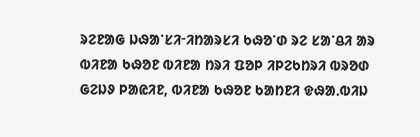ᱨᱮᱱᱟᱜ ᱡᱷᱟᱸᱥᱤᱼᱤᱴᱟᱨᱥᱤ ᱠᱷᱚᱸᱰ ᱨᱮ ᱥᱟᱸᱪᱤ ᱟᱨ ᱵᱤᱱᱟ ᱠᱷᱚᱱ ᱵᱤᱱᱟ ᱴᱨᱤ ᱯᱚᱞ ᱤᱞᱮᱠᱴᱨᱤ ᱵᱨᱚᱰ ᱜᱮᱡᱽ ᱞᱟᱭᱤᱱ, ᱵᱤᱱᱟ ᱠᱷᱚᱱ ᱠᱟᱴᱱᱤ ᱫᱷᱟᱹᱵᱤᱡ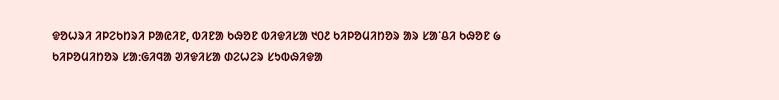ᱫᱚᱦᱨᱤ ᱤᱞᱮᱠᱴᱨᱤ ᱞᱟᱭᱤᱱ, ᱵᱤᱱᱟ ᱠᱷᱚᱱ ᱵᱤᱫᱤᱥᱟ ᱑᱐᱒ ᱠᱤᱞᱚᱢᱤᱴᱚᱨ ᱟᱨ ᱥᱟᱸᱪᱤ ᱠᱷᱚᱱ ᱙ ᱠᱤᱞᱚᱢᱤᱴᱚᱨ ᱥᱟᱺᱜᱤᱧᱟ ᱣᱤᱫᱤᱥᱟ ᱰᱮᱦᱮᱨ ᱥᱩᱵᱷᱤᱫᱟ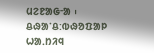ᱢᱮᱱᱟᱜᱼᱟ ᱾
ᱪᱷᱟᱸᱪ:ᱵᱷᱚᱯᱟᱞ ᱦᱟᱹᱴᱤᱧ